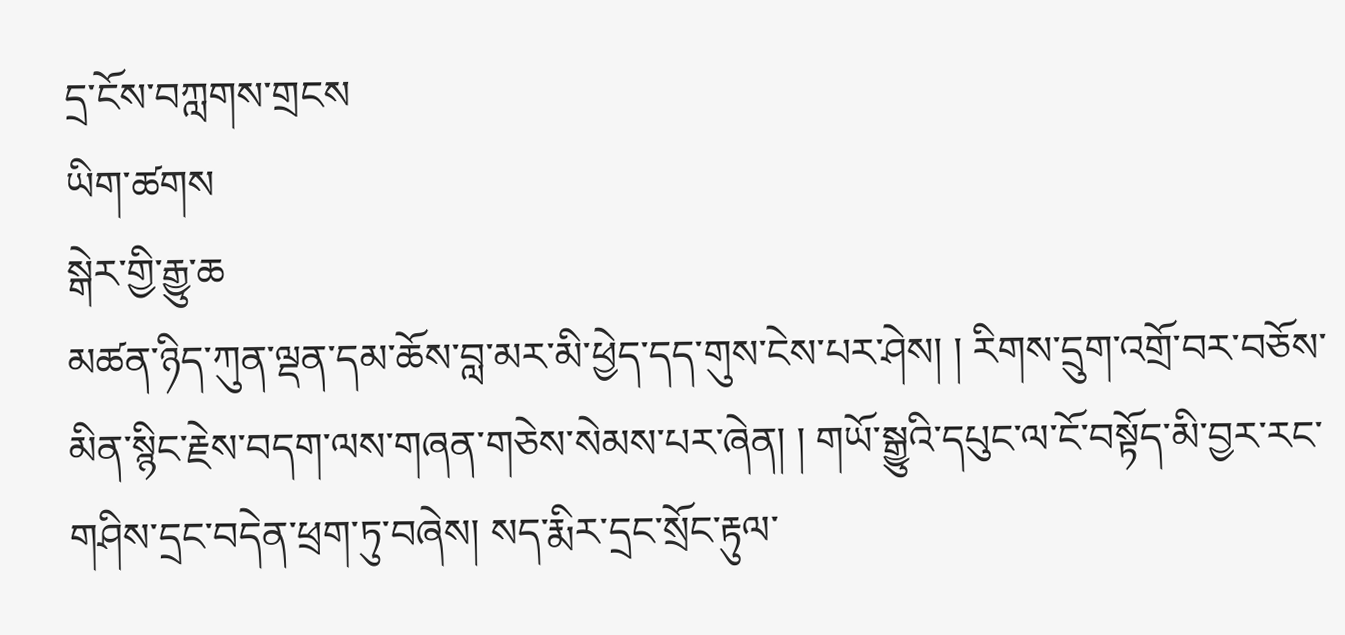དྲ་ངོས་བཀླགས་གྲངས
ཡིག་ཚགས
སྒེར་གྱི་རྒྱུ་ཆ
མཚན་ཉིད་ཀུན་ལྡན་དམ་ཆོས་བླ་མར་མི་ཕྱེད་དད་གུས་ངེས་པར་ཤེས། ། རིགས་དྲུག་འགྲོ་བར་བཅོས་མིན་སྙིང་རྗེས་བདག་ལས་གཞན་གཅེས་སེམས་པར་ཞེན། ། གཡོ་སྒྱུའི་དཔུང་ལ་ངོ་བསྟོད་མི་བྱར་རང་གཤིས་དྲང་བདེན་ཕྲག་ཏུ་བཞེས། སད་རྨིར་དྲང་སྲོང་རྟུལ་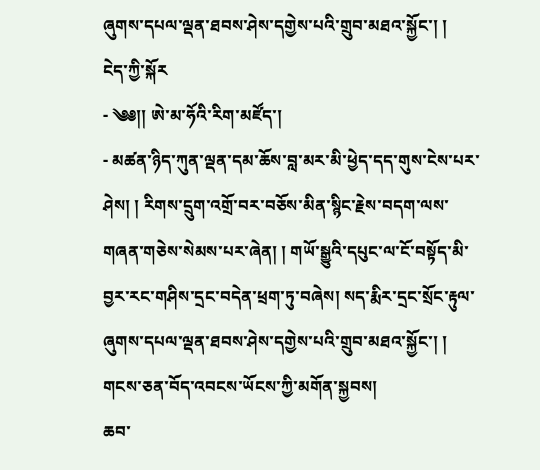ཞུགས་དཔལ་ལྡན་ཐབས་ཤེས་དགྱེས་པའི་གྲུབ་མཐའ་སྐྱོང་། །
ངེད་ཀྱི་སྐོར
- ༄༅།། ཨེ་མ་ཧོའི་རིག་མཛོད་།
- མཚན་ཉིད་ཀུན་ལྡན་དམ་ཆོས་བླ་མར་མི་ཕྱེད་དད་གུས་ངེས་པར་ཤེས། ། རིགས་དྲུག་འགྲོ་བར་བཅོས་མིན་སྙིང་རྗེས་བདག་ལས་གཞན་གཅེས་སེམས་པར་ཞེན། ། གཡོ་སྒྱུའི་དཔུང་ལ་ངོ་བསྟོད་མི་བྱར་རང་གཤིས་དྲང་བདེན་ཕྲག་ཏུ་བཞེས། སད་རྨིར་དྲང་སྲོང་རྟུལ་ཞུགས་དཔལ་ལྡན་ཐབས་ཤེས་དགྱེས་པའི་གྲུབ་མཐའ་སྐྱོང་། །
གངས་ཅན་བོད་འབངས་ཡོངས་ཀྱི་མགོན་སྐྱབས།
ཆབ་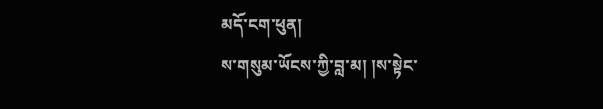མདོ་ངག་ཕུན།
ས་གསུམ་ཡོངས་ཀྱི་བླ་མ། །ས་སྟེང་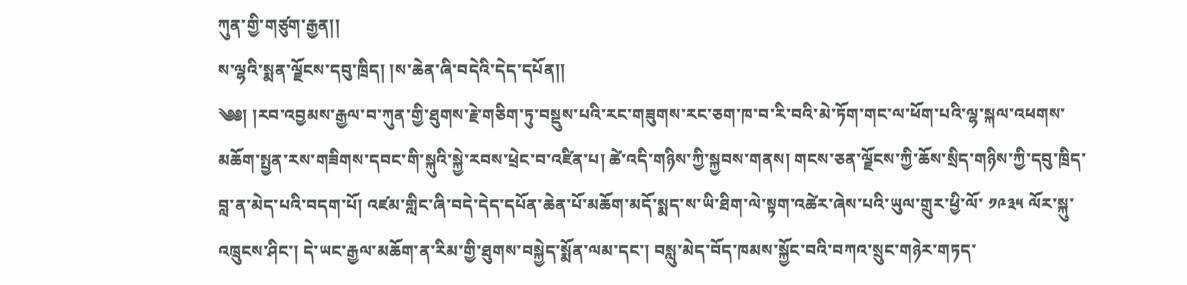ཀུན་གྱི་གཙུག་རྒྱན།།
ས་ལྷའི་སྨན་ལྗོངས་དབུ་ཁྲིད། །ས་ཆེན་ཞི་བདེའི་དེད་དཔོན།།
༄༅། །རབ་འབྱམས་རྒྱལ་བ་ཀུན་གྱི་ཐུགས་རྗེ་གཅིག་ཏུ་བསྡུས་པའི་རང་གཟུགས་རང་ཅག་ཁ་བ་རི་བའི་མེ་ཏོག་གང་ལ་ཕོག་པའི་ལྷ་སྐལ་འཕགས་མཆོག་སྤྱན་རས་གཟིགས་དབང་གི་སྐུའི་སྐྱེ་རབས་ཕྲེང་བ་འཛིན་པ། ཚེ་འདི་གཉིས་ཀྱི་སྐྱབས་གནས། གངས་ཅན་ལྗོངས་ཀྱི་ཆོས་སྲིད་གཉིས་ཀྱི་དབུ་ཁྲིད་བླ་ན་མེད་པའི་བདག་པོ། འཛམ་གླིང་ཞི་བདེ་དེད་དཔོན་ཆེན་པོ་མཆོག་མདོ་སྨད་ས་ཡི་ཐིག་ལེ་སྟག་འཚེར་ཞེས་པའི་ཡུལ་གྲུར་ཕྱི་ལོ་ ༡༩༣༥ ལོར་སྐུ་འཁྲུངས་ཤིང་། དེ་ཡང་རྒྱལ་མཆོག་ན་རིམ་གྱི་ཐུགས་བསྐྱེད་སྨོན་ལམ་དང་། བསླུ་མེད་བོད་ཁམས་སྐྱོང་བའི་བཀའ་སྲུང་གཉེར་གཏད་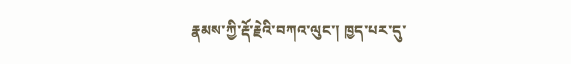རྣམས་ཀྱི་རྡོ་རྗེའི་བཀའ་ལུང་། ཁྱད་པར་དུ་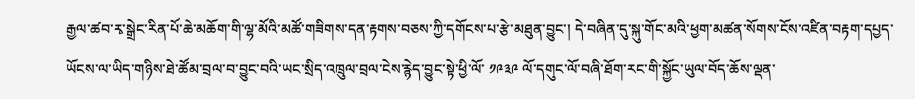རྒྱལ་ཚབ་རྭ་སྒྲེང་རིན་པོ་ཆེ་མཆོག་གི་ལྷ་མོའི་མཚོ་གཟིགས་དན་རྟགས་བཅས་ཀྱི་དགོངས་པ་རྩེ་མཐུན་བྱུང་། དེ་བཞིན་དུ་སྐུ་གོང་མའི་ཕྱག་མཚན་སོགས་ངོས་འཛིན་བརྟག་དཔྱད་ཡོངས་ལ་ཡིད་གཉིས་ཐེ་ཚོམ་བྲལ་བ་བྱུང་བའི་ཡང་སྲིད་འཁྲུལ་བྲལ་ངེས་རྙེད་བྱུང་སྟེ་ཕྱི་ལོ་ ༡༩༣༩ ལོ་དགུང་ལོ་བཞི་ཐོག་རང་གི་སྐྱོང་ཡུལ་བོད་ཆོས་ལྡན་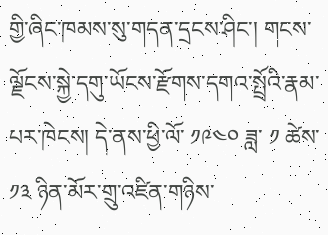གྱི་ཞིང་ཁམས་སུ་གདན་དྲངས་ཤིང་། གངས་ལྗོངས་སྐྱེ་དགུ་ཡོངས་རྫོགས་དགའ་སྤྲོའི་རྣམ་པར་ཁེངས། དེ་ནས་ཕྱི་ལོ་ ༡༩༤༠ ཟླ་ ༡ ཚེས་ ༡༣ ཉིན་མོར་གྲུ་འཛིན་གཉིས་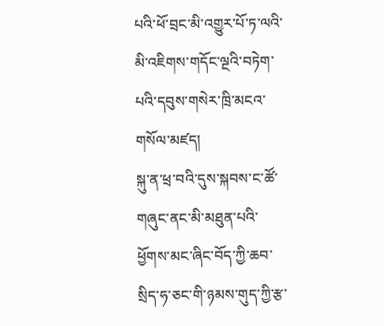པའི་ཕོ་བྲང་མི་འགྱུར་པོ་ཏ་ལའི་མི་འཇིགས་གདོང་ལྔའི་བཏེག་པའི་དབུས་གསེར་ཁྲི་མངའ་གསོལ་མཛད།
སྐུ་ན་ཕྲ་བའི་དུས་སྐབས་ང་ཚོ་གཞུང་ནང་མི་མཐུན་པའི་ཕྱོགས་མང་ཞིང་བོད་ཀྱི་ཆབ་སྲིད་ཧ་ཅང་གི་ཉམས་གུད་ཀྱི་རྩ་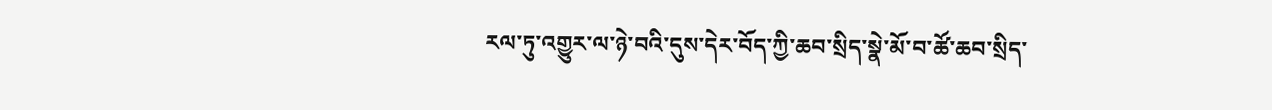རལ་ཏུ་འགྱུར་ལ་ཉེ་བའི་དུས་དེར་བོད་ཀྱི་ཆབ་སྲིད་སྣེ་མོ་བ་ཚོ་ཆབ་སྲིད་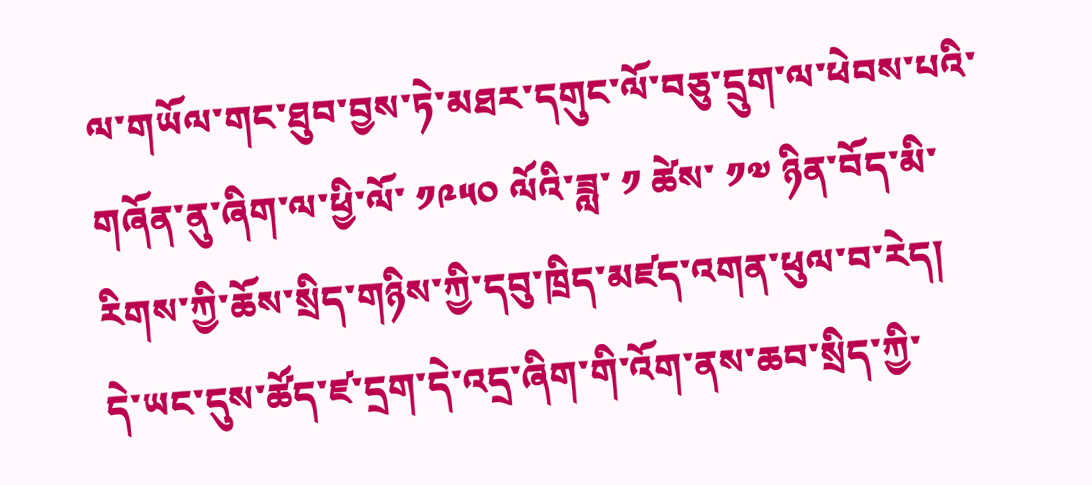ལ་གཡོལ་གང་ཐུབ་བྱས་ཏེ་མཐར་དགུང་ལོ་བཅུ་དྲུག་ལ་ཕེབས་པའི་གཞོན་ནུ་ཞིག་ལ་ཕྱི་ལོ་ ༡༩༥༠ ལོའི་ཟླ་ ༡ ཚེས་ ༡༧ ཉིན་བོད་མི་རིགས་ཀྱི་ཆོས་སྲིད་གཉིས་ཀྱི་དབུ་ཁྲིད་མཛད་འགན་ཕུལ་བ་རེད།
དེ་ཡང་དུས་ཚོད་ཛ་དྲག་དེ་འདྲ་ཞིག་གི་འོག་ནས་ཆབ་སྲིད་ཀྱི་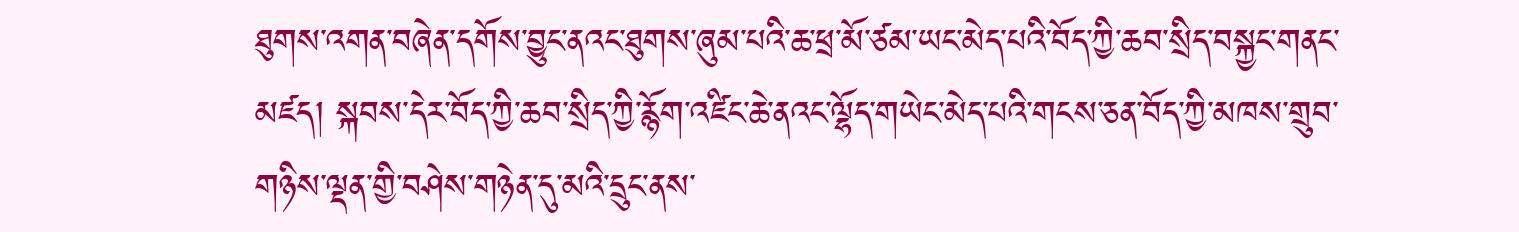ཐུགས་འགན་བཞེན་དགོས་བྱུང་ནའང་ཐུགས་ཞུམ་པའི་ཆ་ཕྲ་མོ་ཙམ་ཡང་མེད་པའི་བོད་ཀྱི་ཆབ་སྲིད་བསྐྱང་གནང་མཛད། སྐབས་དེར་བོད་ཀྱི་ཆབ་སྲིད་ཀྱི་རྙོག་འཛིང་ཆེ་ནའང་ལྷོད་གཡེང་མེད་པའི་གངས་ཅན་བོད་ཀྱི་མཁས་གྲུབ་གཉིས་ལྡན་གྱི་བཤེས་གཉེན་དུ་མའི་དྲུང་ནས་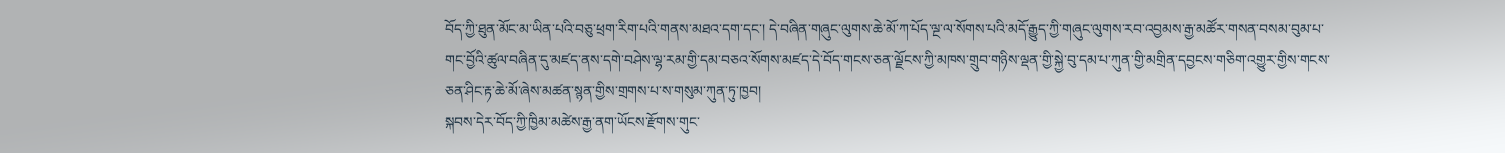བོད་ཀྱི་ཐུན་མོང་མ་ཡིན་པའི་བཅུ་ཕྲག་རིག་པའི་གནས་མཐའ་དག་དང་། དེ་བཞིན་གཞུང་ལུགས་ཆེ་མོ་ཀ་པོད་ལྔ་ལ་སོགས་པའི་མདོ་རྒྱུད་ཀྱི་གཞུང་ལུགས་རབ་འབྱམས་རྒྱ་མཚོར་གསན་བསམ་བུམ་པ་གང་བྱོའི་ཚུལ་བཞིན་དུ་མཛད་ནས་དགེ་བཤེས་ལྷ་རམ་གྱི་དམ་བཅའ་སོགས་མཛད་དེ་བོད་གངས་ཅན་ལྗོངས་ཀྱི་མཁས་གྲུབ་གཉིས་ལྡན་གྱི་སྐྱེ་བུ་དམ་པ་ཀུན་གྱི་མགྲིན་དབྱངས་གཅིག་འགྱུར་གྱིས་གངས་ཅན་ཤིང་རྟ་ཆེ་མོ་ཞེས་མཚན་སྙན་གྱིས་གྲགས་པ་ས་གསུམ་ཀུན་ཏུ་ཁྱབ།
སྐབས་དེར་བོད་ཀྱི་ཁྱིམ་མཚེས་རྒྱ་ནག་ཡོངས་རྫོགས་གུང་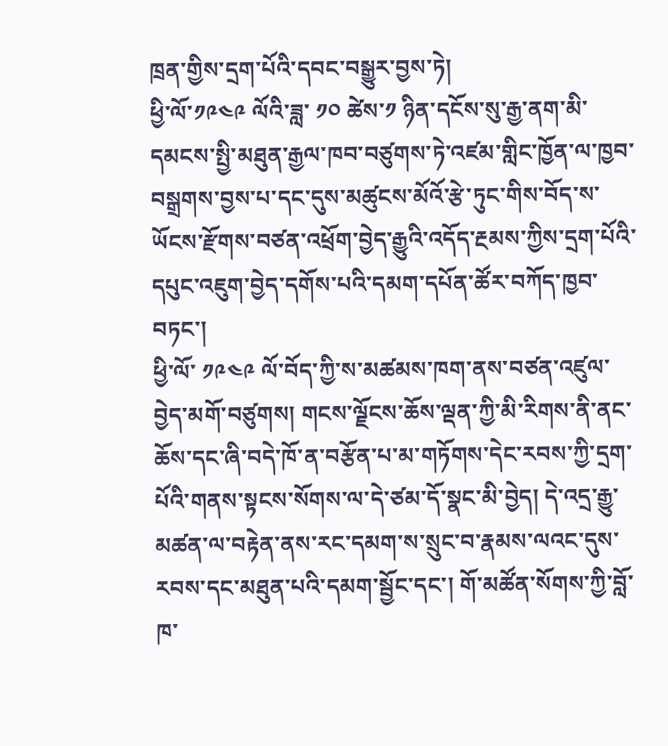ཁྲན་གྱིས་དྲག་པོའི་དབང་བསྒྱུར་བྱས་ཏེ།
ཕྱི་ལོ་༡༩༤༩ ལོའི་ཟླ་ ༡༠ ཚེས་༡ ཉིན་དངོས་སུ་རྒྱ་ནག་མི་དམངས་སྤྱི་མཐུན་རྒྱལ་ཁབ་བཙུགས་ཏེ་འཛམ་གླིང་ཁྱོན་ལ་ཁྱབ་བསྒྲགས་བྱས་པ་དང་དུས་མཚུངས་མོའོ་རྩེ་ཏུང་གིས་བོད་ས་ཡོངས་རྫོགས་བཙན་འཕྲོག་བྱེད་རྒྱུའི་འདོད་རྔམས་ཀྱིས་དྲག་པོའི་དཔུང་འཇུག་བྱེད་དགོས་པའི་དམག་དཔོན་ཚོར་བཀོད་ཁྱབ་བཏང་།
ཕྱི་ལོ་ ༡༩༤༩ ལོ་བོད་ཀྱི་ས་མཚམས་ཁག་ནས་བཙན་འཛུལ་བྱེད་མགོ་བཙུགས། གངས་ལྗོངས་ཆོས་ལྡན་ཀྱི་མི་རིགས་ནི་ནང་ཆོས་དང་ཞི་བདེ་ཁོ་ན་བརྩོན་པ་མ་གཏོགས་དེང་རབས་ཀྱི་དྲག་པོའི་གནས་སྟངས་སོགས་ལ་དེ་ཙམ་དོ་སྣང་མི་བྱེད། དེ་འདྲ་རྒྱུ་མཚན་ལ་བརྟེན་ནས་རང་དམག་ས་སྲུང་བ་རྣམས་ལའང་དུས་རབས་དང་མཐུན་པའི་དམག་སྦྱོང་དང་། གོ་མཚོན་སོགས་ཀྱི་བློ་ཁ་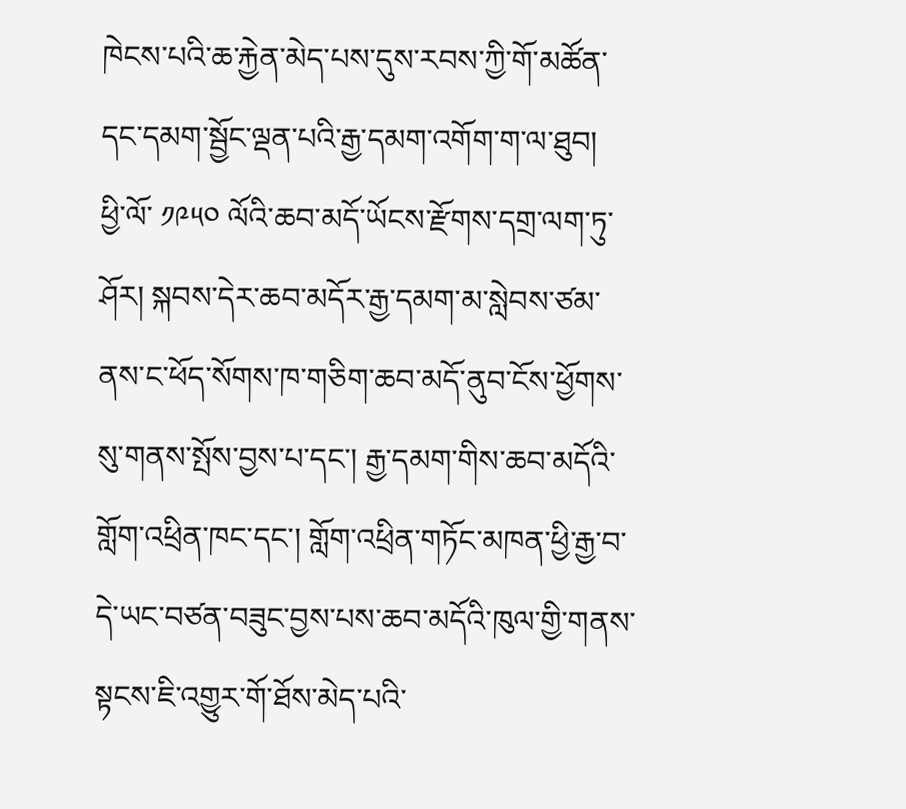ཁེངས་པའི་ཆ་རྐྱེན་མེད་པས་དུས་རབས་ཀྱི་གོ་མཚོན་དང་དམག་སྦྱོང་ལྡན་པའི་རྒྱ་དམག་འགོག་ག་ལ་ཐུབ།
ཕྱི་ལོ་ ༡༩༥༠ ལོའི་ཆབ་མདོ་ཡོངས་རྫོགས་དགྲ་ལག་ཏུ་ཤོར། སྐབས་དེར་ཆབ་མདོར་རྒྱ་དམག་མ་སླེབས་ཙམ་ནས་ང་ཕོད་སོགས་ཁ་གཅིག་ཆབ་མདོ་ནུབ་ངོས་ཕྱོགས་སུ་གནས་སྤོས་བྱས་པ་དང་། རྒྱ་དམག་གིས་ཆབ་མདོའི་གློག་འཕྲིན་ཁང་དང་། གློག་འཕྲིན་གཏོང་མཁན་ཕྱི་རྒྱ་བ་དེ་ཡང་བཙན་བཟུང་བྱས་པས་ཆབ་མདོའི་ཁུལ་གྱི་གནས་སྟངས་ཇི་འགྱུར་གོ་ཐོས་མེད་པའི་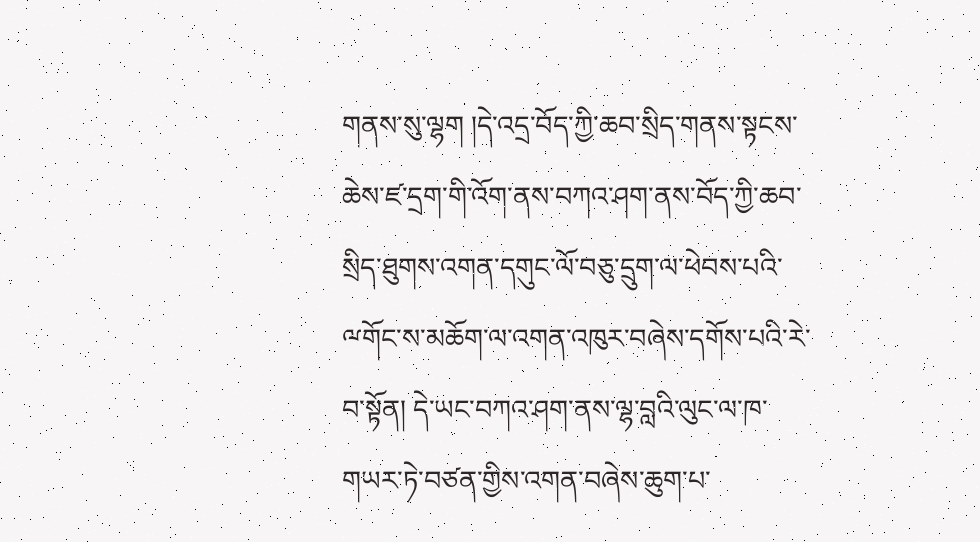གནས་སུ་ལྷག །དེ་འདྲ་བོད་ཀྱི་ཆབ་སྲིད་གནས་སྟངས་ཆེས་ཛ་དྲག་གི་འོག་ནས་བཀའ་ཤག་ནས་བོད་ཀྱི་ཆབ་སྲིད་ཐུགས་འགན་དགུང་ལོ་བཅུ་དྲུག་ལ་ཕེབས་པའི་ྋགོང་ས་མཆོག་ལ་འགན་འཁུར་བཞེས་དགོས་པའི་རེ་བ་སྟོན། དེ་ཡང་བཀའ་ཤག་ནས་ལྷ་བླའི་ལུང་ལ་ཁ་གཡར་ཏེ་བཙན་གྱིས་འགན་བཞེས་ཆུག་པ་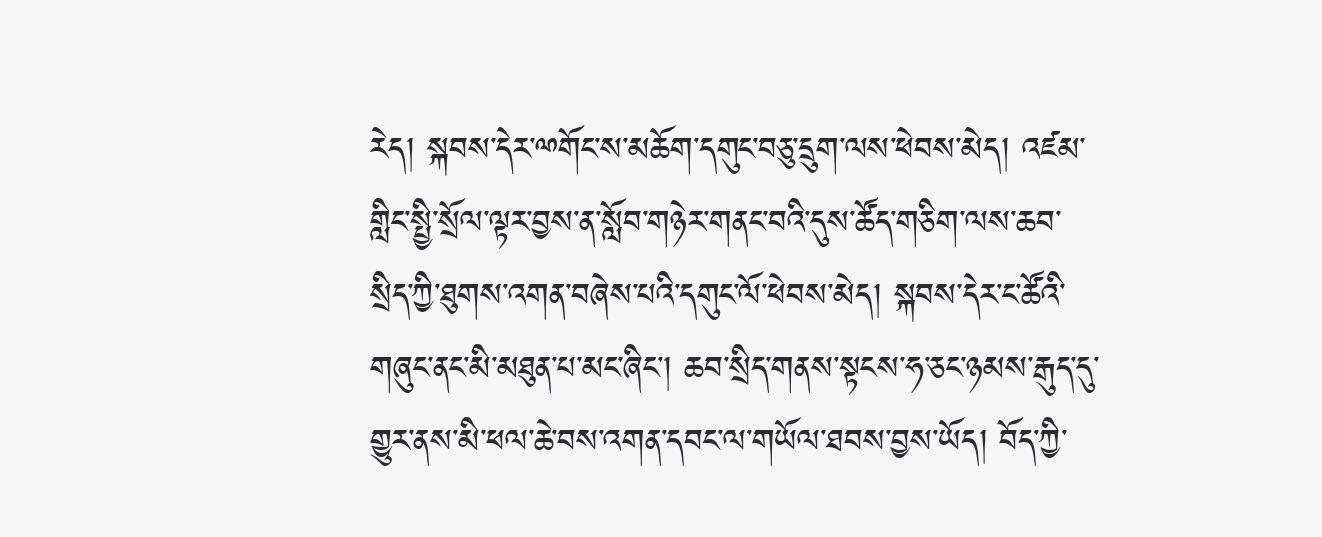རེད། སྐབས་དེར་ྋགོང་ས་མཆོག་དགུང་བཅུ་དྲུག་ལས་ཕེབས་མེད། འཛམ་གླིང་སྤྱི་སྲོལ་ལྟར་བྱས་ན་སློབ་གཉེར་གནང་བའི་དུས་ཚོད་གཅིག་ལས་ཆབ་སྲིད་ཀྱི་ཐུགས་འགན་བཞེས་པའི་དགུང་ལོ་ཕེབས་མེད། སྐབས་དེར་ང་ཚོའི་གཞུང་ནང་མི་མཐུན་པ་མང་ཞིང་། ཆབ་སྲིད་གནས་སྟངས་ཧ་ཅང་ཉམས་རྒུད་དུ་གྱུར་ནས་མི་ཕལ་ཆེ་བས་འགན་དབང་ལ་གཡོལ་ཐབས་བྱས་ཡོད། བོད་ཀྱི་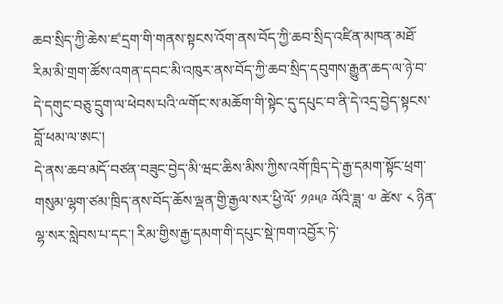ཆབ་སྲིད་ཀྱི་ཆེས་ཛ་དྲག་གི་གནས་སྟངས་འོག་ནས་བོད་ཀྱི་ཆབ་སྲིད་འཛིན་མཁན་མཐོ་རིམ་མི་གྲག་ཚོས་འགན་དབང་མི་འཁུར་ནས་བོད་ཀྱི་ཆབ་སྲིད་དབུགས་རྒྱུན་ཆད་ལ་ཉེ་བ་དེ་དགུང་བཅུ་དྲུག་ལ་ཕེབས་པའི་ྋགོང་ས་མཆོག་གི་སྟེང་དུ་དཔུང་བ་ནི་དེ་འདྲ་བྱེད་སྟངས་བློ་ཕམ་ལ་ཨང་།
དེ་ནས་ཆབ་མདོ་བཙན་བཟུང་བྱེད་མི་ཝང་ཆིས་མིས་ཀྱིས་འགོ་ཁྲིད་དེ་རྒྱ་དམག་སྟོང་ཕྲག་གསུམ་ལྷག་ཙམ་ཁྲིད་ནས་བོད་ཆོས་ལྡན་གྱི་རྒྱལ་སར་ཕྱི་ལོ་ ༡༩༥༩ ལོའི་ཟླ་ ༧ ཚེས་ ༨ ཉིན་ལྷ་སར་སླེབས་པ་དང་། རིམ་གྱིས་རྒྱ་དམག་གི་དཔུང་སྡེ་ཁག་འབྱོར་ཏེ་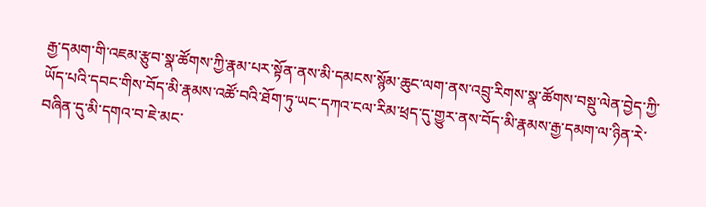རྒྱ་དམག་གི་འཇམ་རྩུབ་སྣ་ཚོགས་ཀྱི་རྣམ་པར་སྟོན་ནས་མི་དམངས་སྙོམ་ཆུང་ལག་ནས་འབྲུ་རིགས་སྣ་ཚོགས་བསྡུ་ལེན་བྱེད་ཀྱི་ཡོད་པའི་དབང་གིས་བོད་མི་རྣམས་འཚོ་བའི་ཐོག་ཏུ་ཡང་དཀའ་ངལ་རིམ་ཕྲད་དུ་གྱུར་ནས་བོད་མི་རྣམས་རྒྱ་དམག་ལ་ཉིན་རེ་བཞིན་དུ་མི་དགའ་བ་ཇེ་མང་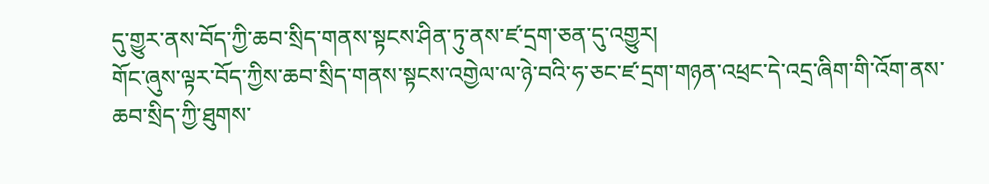དུ་གྱུར་ནས་བོད་ཀྱི་ཆབ་སྲིད་གནས་སྟངས་ཤིན་ཏུ་ནས་ཛ་དྲག་ཅན་དུ་འགྱུར།
གོང་ཞུས་ལྟར་བོད་ཀྱིས་ཆབ་སྲིད་གནས་སྟངས་འགྱེལ་ལ་ཉེ་བའི་ཧ་ཅང་ཛ་དྲག་གཉན་འཕྲང་དེ་འདྲ་ཞིག་གི་འོག་ནས་ཆབ་སྲིད་ཀྱི་ཐུགས་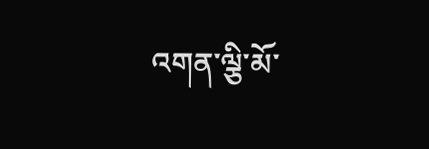འགན་ལྕི་མོ་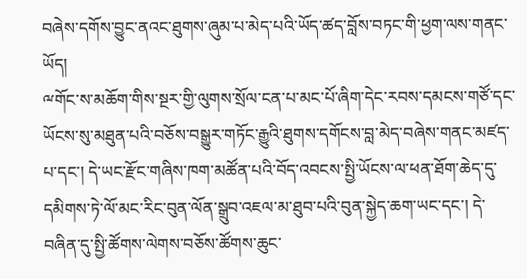བཞེས་དགོས་བྱུང་ནའང་ཐུགས་ཞུམ་པ་མེད་པའི་ཡོད་ཚད་བློས་བཏང་གི་ཕྱག་ལས་གནང་ཡོད།
ྋགོང་ས་མཆོག་གིས་སྔར་གྱི་ལུགས་སྲོལ་ངན་པ་མང་པོ་ཞིག་དེང་རབས་དམངས་གཙོ་དང་ཡོངས་སུ་མཐུན་པའི་བཅོས་བསྒྱུར་གཏོང་རྒྱུའི་ཐུགས་དགོངས་བླ་མེད་བཞེས་གནང་མཛད་པ་དང་། དེ་ཡང་རྫོང་གཞིས་ཁག་མཚོན་པའི་བོད་འབངས་སྤྱི་ཡོངས་ལ་ཕན་ཐོག་ཆེད་དུ་དམིགས་ཏེ་ལོ་མང་རིང་བུན་ལོན་སྒྲུབ་འཇལ་མ་ཐུབ་པའི་བུན་སྐྱེད་ཆག་ཡང་དང་། དེ་བཞིན་དུ་སྤྱི་ཚོགས་ལེགས་བཅོས་ཚོགས་ཆུང་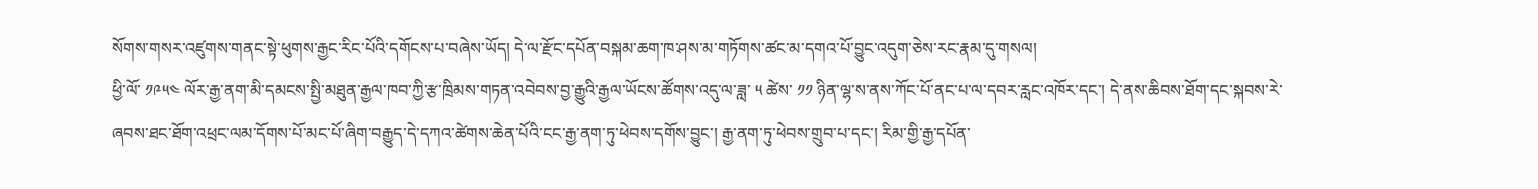སོགས་གསར་འཛུགས་གནང་སྟེ་ཕུགས་རྒྱང་རིང་པོའི་དགོངས་པ་བཞེས་ཡོད། དེ་ལ་རྫོང་དཔོན་བསྐམ་ཆག་ཁ་ཤས་མ་གཏོགས་ཚང་མ་དགའ་པོ་བྱུང་འདུག་ཅེས་རང་རྣམ་དུ་གསལ།
ཕྱི་ལོ་ ༡༩༥༤ ལོར་རྒྱ་ནག་མི་དམངས་སྤྱི་མཐུན་རྒྱལ་ཁབ་ཀྱི་རྩ་ཁྲིམས་གཏན་འབེབས་བྱ་རྒྱུའི་རྒྱལ་ཡོངས་ཚོགས་འདུ་ལ་ཟླ་ ༥ ཚེས་ ༡༡ ཉིན་ལྷ་ས་ནས་ཀོང་པོ་ནང་པ་ལ་དབར་རླང་འཁོར་དང་། དེ་ནས་ཆིབས་ཐོག་དང་སྐབས་རེ་ཞབས་ཐང་ཐོག་འཕྲང་ལམ་དོགས་པོ་མང་པོ་ཞིག་བརྒྱུད་དེ་དཀའ་ཚེགས་ཆེན་པོའི་ངང་རྒྱ་ནག་ཏུ་ཕེབས་དགོས་བྱུང་། རྒྱ་ནག་ཏུ་ཕེབས་གྲུབ་པ་དང་། རིམ་གྱི་རྒྱ་དཔོན་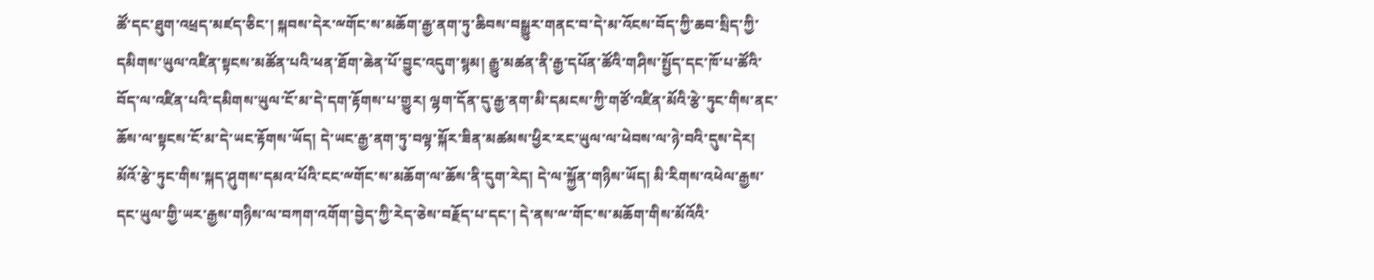ཚོ་དང་ཐུག་འཕྲད་མཛད་ཅིང་། སྐབས་དེར་ྋགོང་ས་མཆོག་རྒྱ་ནག་ཏུ་ཆིབས་བསྒྱུར་གནང་བ་དེ་མ་འོངས་བོད་ཀྱི་ཆབ་སྲིད་ཀྱི་དམིགས་ཡུལ་འཛིན་སྟངས་མཚོན་པའི་ཕན་ཐོག་ཆེན་པོ་བྱུང་འདུག་སྙམ། རྒྱུ་མཚན་ནི་རྒྱ་དཔོན་ཚོའི་གཤིས་སྤྱོད་དང་ཁོ་པ་ཚོའི་བོད་ལ་འཛིན་པའི་དམིགས་ཡུལ་ངོ་མ་དེ་དག་རྟོགས་པ་གྱུར། ལྷག་དོན་དུ་རྒྱ་ནག་མི་དམངས་ཀྱི་གཙོ་འཛིན་མོའི་རྩེ་ཏུང་གིས་ནང་ཆོས་ལ་སྟངས་ངོ་མ་དེ་ཡང་རྟོགས་ཡོད། དེ་ཡང་རྒྱ་ནག་ཏུ་བལྟ་སྐོར་ཟིན་མཚམས་ཕྱིར་རང་ཡུལ་ལ་ཕེབས་ལ་ཉེ་བའི་དུས་དེར། མོའོ་རྩེ་ཏུང་གིས་སྐད་ཤུགས་དམའ་པོའི་ངང་ྋགོང་ས་མཆོག་ལ་ཆོས་ནི་དུག་རེད། དེ་ལ་སྐྱོན་གཉིས་ཡོད། མི་རིགས་འཕེལ་རྒྱས་དང་ཡུལ་གྱི་ཡར་རྒྱས་གཉིས་ལ་བཀག་འགོག་བྱེད་ཀྱི་རེད་ཅེས་བརྗོད་པ་དང་། དེ་ནས་ྋ་གོང་ས་མཆོག་གིས་མོའོའི་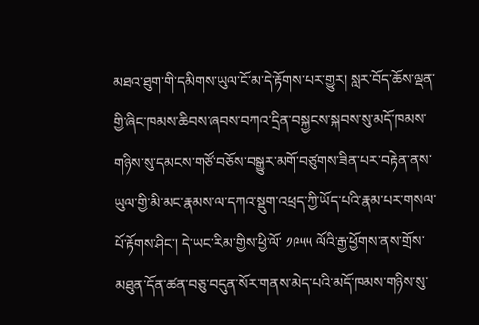མཐའ་ཐུག་གི་དམིགས་ཡུལ་ངོ་མ་དེ་རྟོགས་པར་གྱུར། སླར་བོད་ཆོས་ལྡན་གྱི་ཞིང་ཁམས་ཆིབས་ཞབས་བཀའ་དྲིན་བསྐྱངས་སྐབས་སུ་མདོ་ཁམས་གཉིས་སུ་དམངས་གཙོ་བཅོས་བསྒྱུར་མགོ་བཙུགས་ཟིན་པར་བརྟེན་ནས་ཡུལ་གྱི་མི་མང་རྣམས་ལ་དཀའ་སྡུག་འཕྲད་ཀྱི་ཡོད་པའི་རྣམ་པར་གསལ་པོ་རྟོགས་ཤིང་། དེ་ཡང་རིམ་གྱིས་ཕྱི་ལོ་ ༡༩༥༥ ལོའི་རྒྱ་ཕྱོགས་ནས་གྲོས་མཐུན་དོན་ཚན་བཅུ་བདུན་སོར་གནས་མེད་པའི་མདོ་ཁམས་གཉིས་སུ་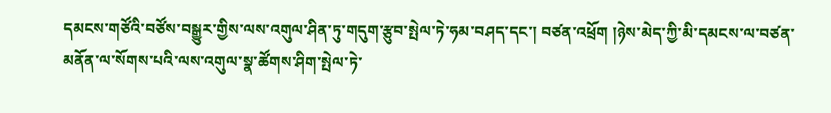དམངས་གཙོའི་བཙོས་བསྒྱུར་གྱིས་ལས་འགུལ་ཤིན་ཏུ་གདུག་རྩུབ་སྤེལ་ཏེ་ཧམ་བཤད་དང་། བཙན་འཕྲོག །ཉེས་མེད་ཀྱི་མི་དམངས་ལ་བཙན་མནོན་ལ་སོགས་པའི་ལས་འགུལ་སྣ་ཚོགས་ཤིག་སྤེལ་ཏེ་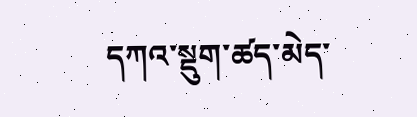དཀའ་སྡུག་ཚད་མེད་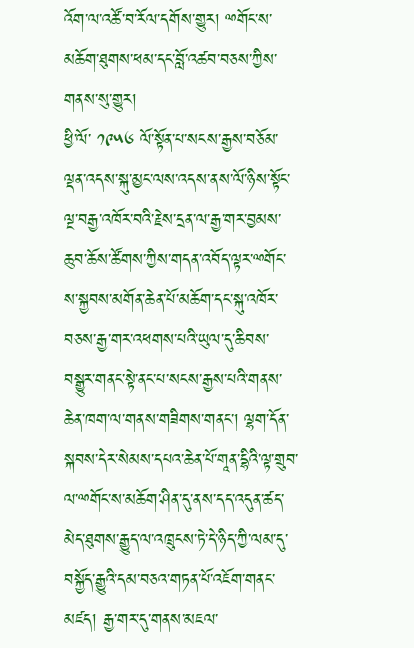འོག་ལ་འཚོ་བ་རོལ་དགོས་གྱུར། ྋགོང་ས་མཆོག་ཐུགས་ཕམ་དང་བློ་འཚབ་བཅས་ཀྱིས་གནས་སུ་གྱུར།
ཕྱི་ལོ་ ༡༩༥༦ ལོ་སྟོན་པ་སངས་རྒྱས་བཅོམ་ལྡན་འདས་སྐུ་མྱང་ལས་འདས་ནས་ལོ་ཉིས་སྟོང་ལྔ་བརྒྱ་འཁོར་བའི་རྗེས་དྲན་ལ་རྒྱ་གར་བྱམས་ཆུབ་ཆོས་ཚོགས་ཀྱིས་གདན་འབོད་ལྟར་ྋགོང་ས་སྐྱབས་མགོན་ཆེན་པོ་མཆོག་དང་སྐུ་འཁོར་བཅས་རྒྱ་གར་འཕགས་པའི་ཡུལ་དུ་ཆིབས་བསྒྱུར་གནང་སྟེ་ནང་པ་སངས་རྒྱས་པའི་གནས་ཆེན་ཁག་ལ་གནས་གཟིགས་གནང་། ལྷག་དོན་སྐབས་དེར་སེམས་དཔའ་ཆེན་པོ་གཱན་དྷིའི་ལྟ་གྲུབ་ལ་ྋགོང་ས་མཆོག་ཤིན་དུ་ནས་དད་འདུན་ཚད་མེད་ཐུགས་རྒྱུད་ལ་འཁྲུངས་ཏེ་དེ་ཉིད་ཀྱི་ལམ་དུ་བསྐྱོད་རྒྱུའི་དམ་བཅའ་གཏན་པོ་འཇོག་གནང་མཛད། རྒྱ་གར་དུ་གནས་མཇལ་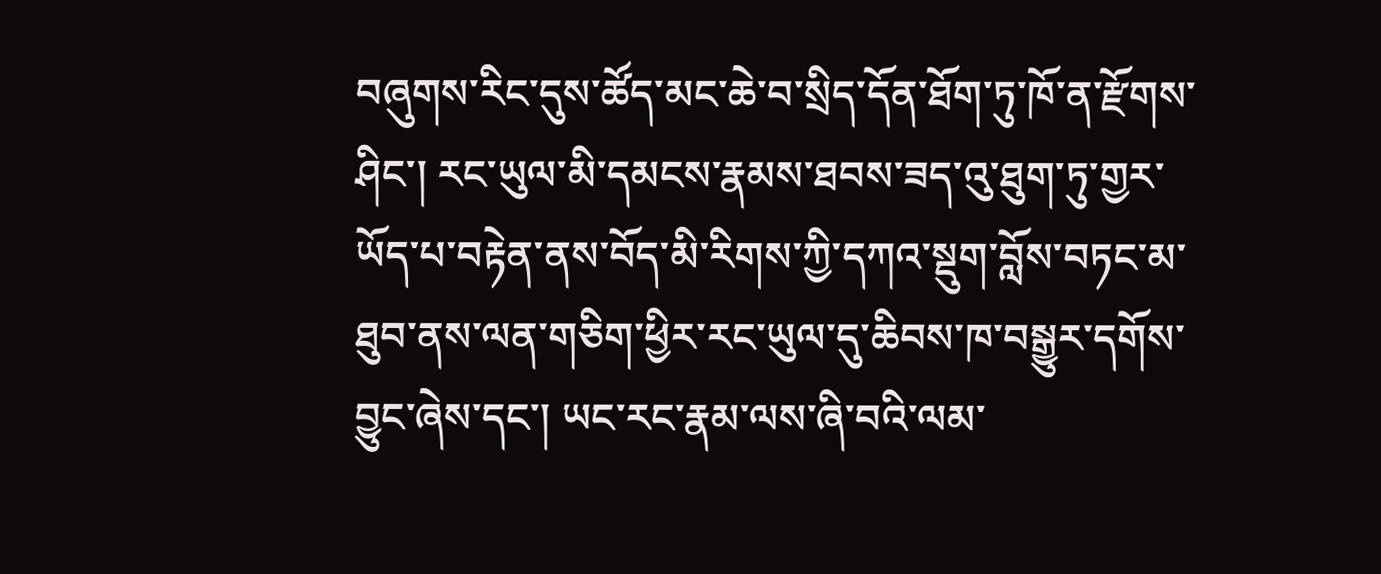བཞུགས་རིང་དུས་ཚོད་མང་ཆེ་བ་སྲིད་དོན་ཐོག་ཏུ་ཁོ་ན་རྫོགས་ཤིང་། རང་ཡུལ་མི་དམངས་རྣམས་ཐབས་ཟད་འུ་ཐུག་ཏུ་གྱར་ཡོད་པ་བརྟེན་ནས་བོད་མི་རིགས་ཀྱི་དཀའ་སྡུག་བློས་བཏང་མ་ཐུབ་ནས་ལན་གཅིག་ཕྱིར་རང་ཡུལ་དུ་ཆིབས་ཁ་བསྒྱུར་དགོས་བྱུང་ཞེས་དང་། ཡང་རང་རྣམ་ལས་ཞི་བའི་ལམ་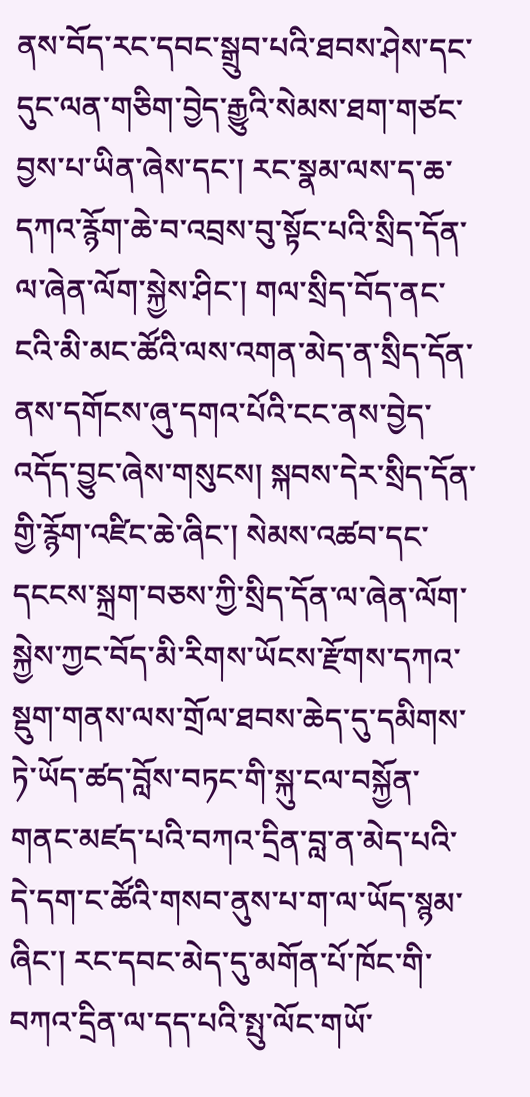ནས་བོད་རང་དབང་སྒྲུབ་པའི་ཐབས་ཤེས་དང་དུང་ལན་གཅིག་བྱེད་རྒྱུའི་སེམས་ཐག་གཙང་བྱས་པ་ཡིན་ཞེས་དང་། རང་སྣམ་ལས་ད་ཆ་དཀའ་རྙོག་ཆེ་བ་འབྲས་བུ་སྟོང་པའི་སྲིད་དོན་ལ་ཞེན་ལོག་སྐྱེས་ཤིང་། གལ་སྲིད་བོད་ནང་ངའི་མི་མང་ཚོའི་ལས་འགན་མེད་ན་སྲིད་དོན་ནས་དགོངས་ཞུ་དགའ་པོའི་ངང་ནས་བྱེད་འདོད་བྱུང་ཞེས་གསུངས། སྐབས་དེར་སྲིད་དོན་གྱི་རྙོག་འཛིང་ཆེ་ཞིང་། སེམས་འཚབ་དང་དངངས་སྐྲག་བཅས་ཀྱི་སྲིད་དོན་ལ་ཞེན་ལོག་སྐྱེས་ཀྱང་བོད་མི་རིགས་ཡོངས་རྫོགས་དཀའ་སྡུག་གནས་ལས་གྲོལ་ཐབས་ཆེད་དུ་དམིགས་ཏེ་ཡོད་ཚད་བློས་བཏང་གི་སྐུ་ངལ་བསྐྱོན་གནང་མཛད་པའི་བཀའ་དྲིན་བླ་ན་མེད་པའི་དེ་དག་ང་ཚོའི་གསབ་ནུས་པ་ག་ལ་ཡོད་སྙམ་ཞིང་། རང་དབང་མེད་དུ་མགོན་པོ་ཁོང་གི་བཀའ་དྲིན་ལ་དད་པའི་སྤུ་ལོང་གཡོ་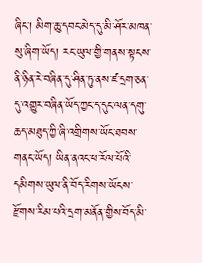ཞིང་། མིག་ཆུ་དབང་མེད་དུ་མི་ཤོར་མཁན་སུ་ཞིག་ཡོད། རང་ཡུལ་གྱི་གནས་སྟངས་ནི་ཉིན་རེ་བཞིན་དུ་ཤིན་ཏུ་ནས་ཛ་དྲག་ཅན་དུ་འགྱུར་བཞིན་ཡོད་ཀྱང་ད་དུང་ལན་དགུ་ཆད་མཐུད་ཀྱི་ཞི་འགྲིགས་ཡོང་ཐབས་གནང་ཡོད། ཡིན་ནའང་ཕ་རོལ་པོའི་དམིགས་ཡུལ་ནི་བོད་རིགས་ཡོངས་རྫོགས་རིམ་པའི་དྲག་མནོན་གྱིས་བོད་མི་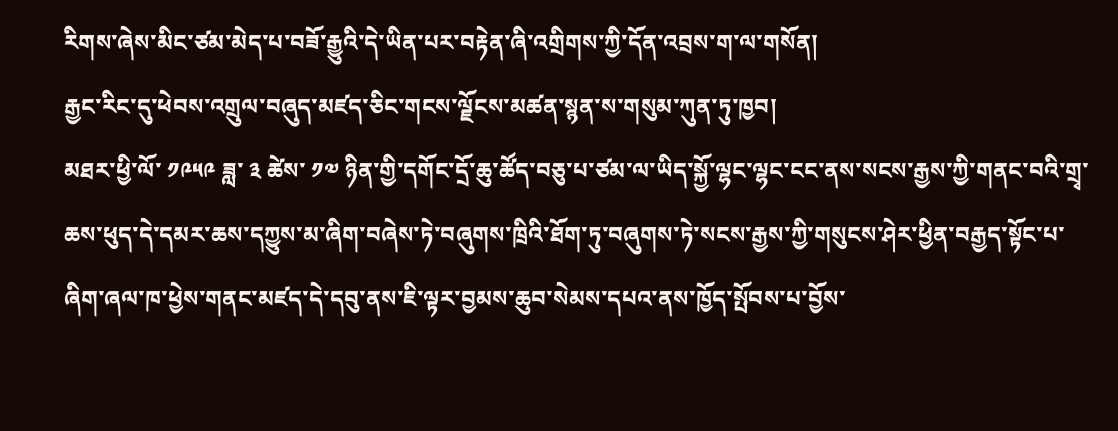རིགས་ཞེས་མིང་ཙམ་མེད་པ་བཟོ་རྒྱུའི་དེ་ཡིན་པར་བརྟེན་ཞི་འགྲིགས་ཀྱི་དོན་འབྲས་ག་ལ་གསོན།
རྒྱང་རིང་དུ་ཕེབས་འགྲུལ་བཞུད་མཛད་ཅིང་གངས་ལྗོངས་མཚན་སྙན་ས་གསུམ་ཀུན་ཏུ་ཁྱབ།
མཐར་ཕྱི་ལོ་ ༡༩༥༩ ཟླ་ ༣ ཚེས་ ༡༧ ཉིན་གྱི་དགོང་དྲོ་ཆུ་ཚོད་བཅུ་པ་ཙམ་ལ་ཡིད་སྐྱོ་ལྷང་ལྷང་ངང་ནས་སངས་རྒྱས་ཀྱི་གནང་བའི་གྲྭ་ཆས་ཕུད་དེ་དམར་ཆས་དཀྱུས་མ་ཞིག་བཞེས་ཏེ་བཞུགས་ཁྲིའི་ཐོག་ཏུ་བཞུགས་ཏེ་སངས་རྒྱས་ཀྱི་གསུངས་ཤེར་ཕྱིན་བརྒྱད་སྟོང་པ་ཞིག་ཞལ་ཁ་ཕྱེས་གནང་མཛད་དེ་དབུ་ནས་ཇི་ལྟར་བྱམས་ཆུབ་སེམས་དཔའ་ནས་ཁྱོད་སྤོབས་པ་བྱོས་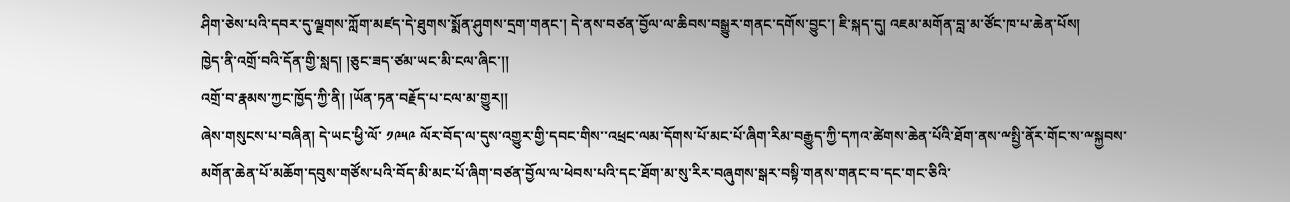ཤིག་ཅེས་པའི་དབར་དུ་ལྗགས་ཀློག་མཛད་དེ་ཐུགས་སྨོན་ཤུགས་དྲག་གནང་། དེ་ནས་བཙན་བྱོལ་ལ་ཆིབས་བསྒྱུར་གནང་དགོས་བྱུང་། ཇི་སྐད་དུ། འཇམ་མགོན་བླ་མ་ཙོང་ཁ་པ་ཆེན་པོས།
ཁྱེད་ནི་འགྲོ་བའི་དོན་གྱི་སླད། །ཅུང་ཟད་ཙམ་ཡང་མི་ངལ་ཞིང་།།
འགྲོ་བ་རྣམས་ཀྱང་ཁྱོད་ཀྱི་ནི། །ཡོན་ཏན་བརྗོད་པ་ངལ་མ་གྱུར།།
ཞེས་གསུངས་པ་བཞིན། དེ་ཡང་ཕྱི་ལོ་ ༡༩༥༩ ལོར་བོད་ལ་དུས་འགྱུར་གྱི་དབང་གིས་་འཕྲང་ལམ་དོགས་པོ་མང་པོ་ཞིག་རིམ་བརྒྱུད་ཀྱི་དཀའ་ཚེགས་ཆེན་པོའི་ཐོག་ནས་ྋསྤྱི་ནོར་གོང་ས་ྋསྐྱབས་མགོན་ཆེན་པོ་མཆོག་དབུས་གཙོས་པའི་བོད་མི་མང་པོ་ཞིག་བཙན་བྱོལ་ལ་ཕེབས་པའི་དང་ཐོག་མ་སུ་རིར་བཞུགས་སྒར་བསྟི་གནས་གནང་བ་དང་གང་ཅིའི་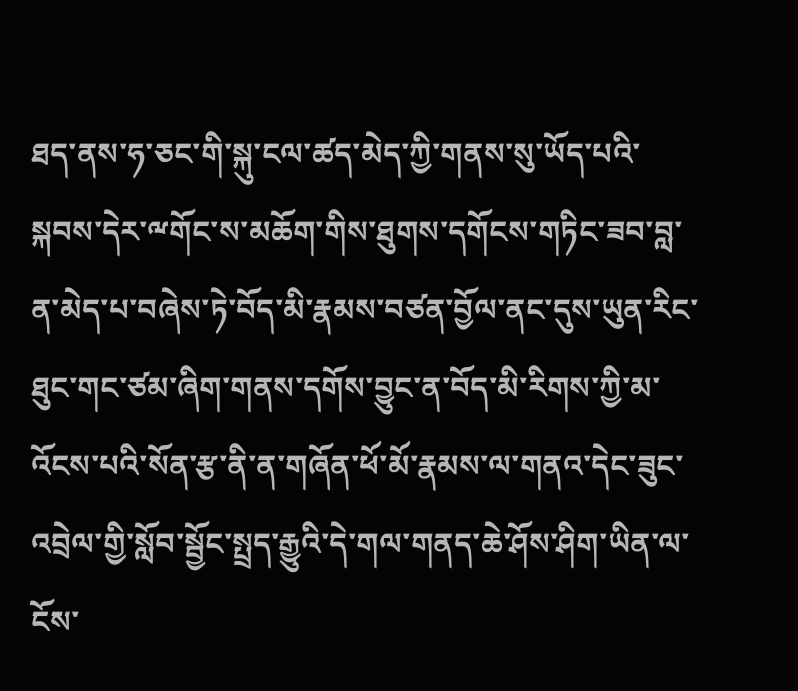ཐད་ནས་ཧ་ཅང་གི་སྐུ་ངལ་ཚད་མེད་ཀྱི་གནས་སུ་ཡོད་པའི་སྐབས་དེར་ྋགོང་ས་མཆོག་གིས་ཐུགས་དགོངས་གཏིང་ཟབ་བླ་ན་མེད་པ་བཞེས་ཏེ་བོད་མི་རྣམས་བཙན་བྱོལ་ནང་དུས་ཡུན་རིང་ཐུང་གང་ཙམ་ཞིག་གནས་དགོས་བྱུང་ན་བོད་མི་རིགས་ཀྱི་མ་འོངས་པའི་སོན་རྩ་ནི་ན་གཞོན་ཕོ་མོ་རྣམས་ལ་གནའ་དེང་ཟུང་འབྲེལ་གྱི་སློབ་སྦྱོང་སྤྲད་རྒྱུའི་དེ་གལ་གནད་ཆེ་ཤོས་ཤིག་ཡིན་ལ་ངོས་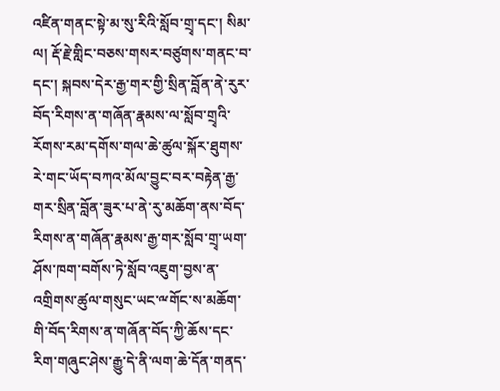འཛིན་གནང་སྟེ་མ་སུ་རིའི་སློབ་གྲྭ་དང་། སིམ་ལ། རྡོ་རྗེ་གླིང་བཅས་གསར་བཙུགས་གནང་བ་དང་། སྐབས་དེར་རྒྱ་གར་གྱི་སྲིན་བློན་ནེ་རུར་བོད་རིགས་ན་གཞོན་རྣམས་ལ་སློབ་གྲྭའི་རོགས་རམ་དགོས་གལ་ཆེ་ཚུལ་སྐོར་ཐུགས་རེ་གང་ཡོད་བཀའ་མོལ་བྱུང་བར་བརྟེན་རྒྱ་གར་སྲིན་བློན་ཟུར་པ་ནེ་རུ་མཆོག་ནས་བོད་རིགས་ན་གཞོན་རྣམས་རྒྱ་གར་སློབ་གྲྭ་ཡག་ཤོས་ཁག་བགོས་ཏེ་སློབ་འཇུག་བྱས་ན་འགྲིགས་ཚུལ་གསུང་ཡང་ྋགོང་ས་མཆོག་གི་བོད་རིགས་ན་གཞོན་བོད་ཀྱི་ཆོས་དང་རིག་གཞུང་ཤེས་རྒྱུ་དེ་ནི་ལག་ཆེ་དོན་གནད་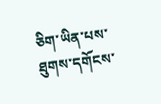ཅིག་ཡིན་པས་ཐུགས་དགོངས་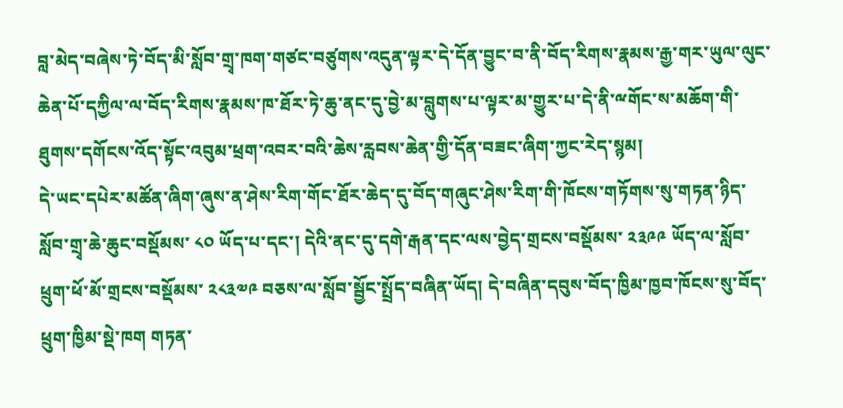བླ་མེད་བཞེས་ཏེ་བོད་མི་སློབ་གྲྭ་ཁག་གཙང་བཙུགས་འདུན་ལྟར་དེ་དོན་བྱུང་བ་ནི་བོད་རིགས་རྣམས་རྒྱ་གར་ཡུལ་ལུང་ཆེན་པོ་དཀྱིལ་ལ་བོད་རིགས་རྣམས་ཁ་ཐོར་ཏེ་ཆུ་ནང་དུ་བྱེ་མ་བླུགས་པ་ལྟར་མ་གྱུར་པ་དེ་ནི་ྋགོང་ས་མཆོག་གི་ཐུགས་དགོངས་འོད་སྟོང་འབུམ་ཕྲག་འབར་བའི་ཆེས་རླབས་ཆེན་གྱི་དོན་བཟང་ཞིག་ཀྱང་རེད་སྙམ།
དེ་ཡང་དཔེར་མཚོན་ཞིག་ཞུས་ན་ཤེས་རིག་གོང་ཐོར་ཆེད་དུ་བོད་གཞུང་ཤེས་རིག་གི་ཁོངས་གཏོགས་སུ་གཏན་ཉིད་སློབ་གྲྭ་ཆེ་ཆུང་བསྡོམས་ ༨༠ ཡོད་པ་དང་། དེའི་ནང་དུ་དགེ་རྒན་དང་ལས་བྱེད་གྲངས་བསྡོམས་ ༢༣༩༩ ཡོད་ལ་སློབ་ཕྲུག་ཕོ་མོ་གྲངས་བསྡོམས་ ༢༨༣༧༩ བཅས་ལ་སློབ་སྦྱོང་སྤྲོད་བཞིན་ཡོད། དེ་བཞིན་དབུས་བོད་ཁྱིམ་ཁྱབ་ཁོངས་སུ་བོད་ཕྲུག་ཁྱིམ་སྡེ་ཁག གཏན་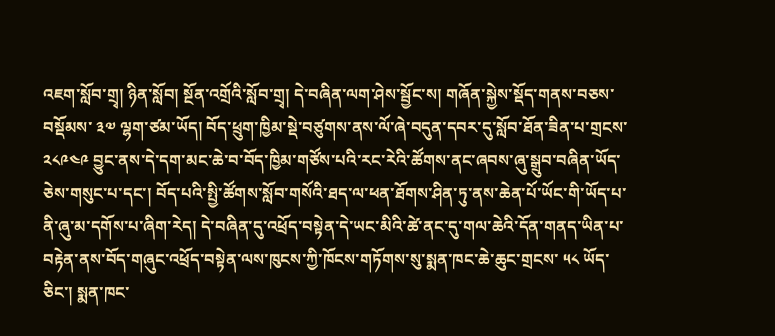འཇག་སློབ་གྲྭ། ཉིན་སློབ། སྔོན་འགྲོའི་སློབ་གྲྭ། དེ་བཞིན་ལག་ཤེས་སྦྱོང་ས། གཞོན་སྐྱེས་སྡོད་གནས་བཅས་བསྡོམས་ ༣༧ ལྷག་ཙམ་ཡོད། བོད་ཕྲུག་ཁྱིམ་སྡེ་བཙུགས་ནས་ལོ་ཞེ་བདུན་དབར་དུ་སློབ་ཐོན་ཟིན་པ་གྲངས་ ༢༨༩༤༩ བྱུང་ནས་དེ་དག་མང་ཆེ་བ་བོད་ཁྱིམ་གཙོས་པའི་རང་རེའི་ཚོགས་ནང་ཞབས་ཞུ་སྒྲུབ་བཞིན་ཡོད་ཅེས་གསུང་པ་དང་། བོད་པའི་སྤྱི་ཚོགས་སློབ་གསོའི་ཐད་ལ་ཕན་ཐོགས་ཤིན་ཏུ་ནས་ཆེན་པོ་ཡོང་གི་ཡོད་པ་ནི་ཞུ་མ་དགོས་པ་ཞིག་རེད། དེ་བཞིན་དུ་འཕྲོད་བསྟེན་དེ་ཡང་མིའི་ཚེ་ནང་དུ་གལ་ཆེའི་དོན་གནད་ཡིན་པ་བརྟེན་ནས་བོད་གཞུང་འཕྲོད་བསྟེན་ལས་ཁུངས་ཀྱི་ཁོངས་གཏོགས་སུ་སྨན་ཁང་ཆེ་ཆུང་གྲངས་ ༥༨ ཡོད་ཅིང་། སྨན་ཁང་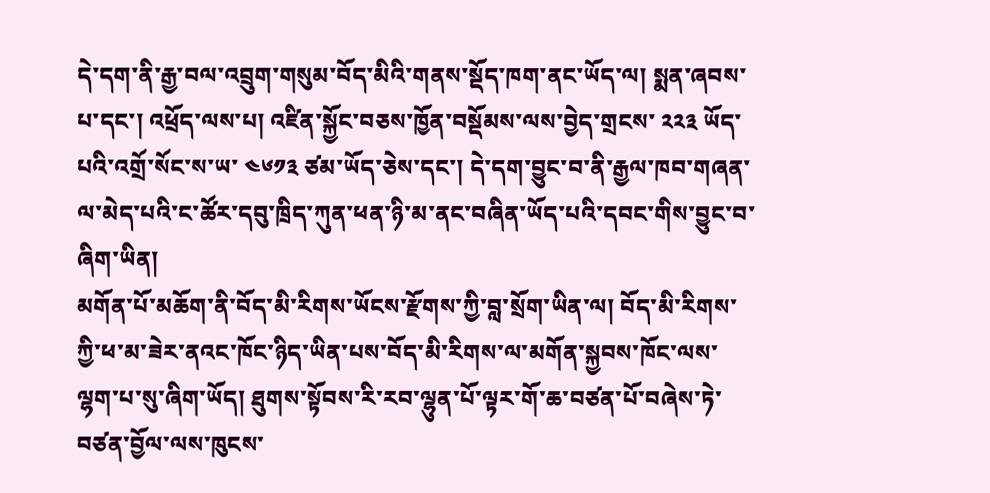དེ་དག་ནི་རྒྱ་བལ་འབྲུག་གསུམ་བོད་མིའི་གནས་སྡོད་ཁག་ནང་ཡོད་ལ། སྨན་ཞབས་པ་དང་། འཕྲོད་ལས་པ། འཛིན་སྐྱོང་བཅས་ཁྱོན་བསྡོམས་ལས་བྱེད་གྲངས་ ༢༢༣ ཡོད་པའི་འགྲོ་སོང་ས་ཡ་ ༤༦༡༣ ཙམ་ཡོད་ཅེས་དང་། དེ་དག་བྱུང་བ་ནི་རྒྱལ་ཁབ་གཞན་ལ་མེད་པའི་ང་ཚོར་དབུ་ཁྲིད་ཀུན་ཕན་ཉི་མ་ནང་བཞིན་ཡོད་པའི་དབང་གིས་བྱུང་བ་ཞིག་ཡིན།
མགོན་པོ་མཆོག་ནི་བོད་མི་རིགས་ཡོངས་རྫོགས་ཀྱི་བླ་སྲོག་ཡིན་ལ། བོད་མི་རིགས་ཀྱི་ཕ་མ་ཟེར་ནའང་ཁོང་ཉིད་ཡིན་པས་བོད་མི་རིགས་ལ་མགོན་སྐྱབས་ཁོང་ལས་ལྷག་པ་སུ་ཞིག་ཡོད། ཐུགས་སྟོབས་རི་རབ་ལྷུན་པོ་ལྟར་གོ་ཆ་བཙན་པོ་བཞེས་ཏེ་བཙན་བྱོལ་ལས་ཁུངས་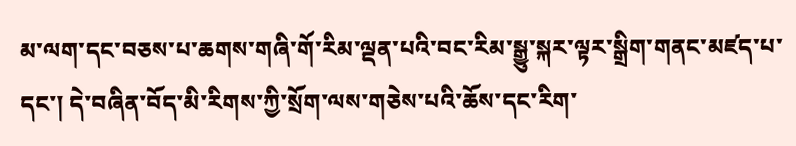མ་ལག་དང་བཅས་པ་ཆགས་གཞི་གོ་རིམ་ལྡན་པའི་བང་རིམ་སྒྱུ་སྐར་ལྟར་སྒྲིག་གནང་མཛད་པ་དང་། དེ་བཞིན་བོད་མི་རིགས་ཀྱི་སྲོག་ལས་གཅེས་པའི་ཆོས་དང་རིག་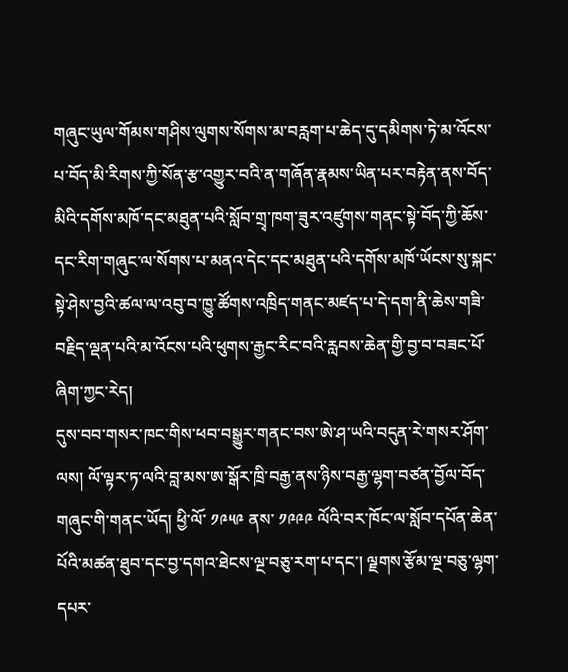གཞུང་ཡུལ་གོམས་གཤིས་ལུགས་སོགས་མ་བརླག་པ་ཆེད་དུ་དམིགས་ཏེ་མ་འོངས་པ་བོད་མི་རིགས་ཀྱི་སོན་རྩ་འགྱུར་བའི་ན་གཞོན་རྣམས་ཡིན་པར་བརྟེན་ནས་བོད་མིའི་དགོས་མཁོ་དང་མཐུན་པའི་སློབ་གྲྭ་ཁག་ཟུར་འཛུགས་གནང་སྟེ་བོད་ཀྱི་ཆོས་དང་རིག་གཞུང་ལ་སོགས་པ་མནའ་དེང་དང་མཐུན་པའི་དགོས་མཁོ་ཡོངས་སུ་སྐང་སྟེ་ཤེས་བྱའི་ཚལ་ལ་འབུ་བ་ཁྱུ་ཚོགས་འཁྲིད་གནང་མཛད་པ་དེ་དག་ནི་ཆེས་གཟི་བརྗིད་ལྡན་པའི་མ་འོངས་པའི་ཕུགས་རྒྱང་རིང་བའི་རླབས་ཆེན་གྱི་བྱ་བ་བཟང་པོ་ཞིག་ཀྱང་རེད།
དུས་བབ་གསར་ཁང་གིས་ཕབ་བསྒྱུར་གནང་བས་ཨེ་ཤ་ཡའི་བདུན་རེ་གསར་ཤོག་ལས། ལོ་ལྟར་ཏ་ལའི་བླ་མས་ཨ་སྒོར་ཁྲི་བརྒྱ་ནས་ཉིས་བརྒྱ་ལྷག་བཙན་བྱོལ་བོད་གཞུང་གི་གནང་ཡོད། ཕྱི་ལོ་ ༡༩༥༩ ནས་ ༡༩༩༩ ལོའི་བར་ཁོང་ལ་སློབ་དཔོན་ཆེན་པོའི་མཚན་ཐུབ་དང་བྱ་དགའ་ཐེངས་ལྔ་བཅུ་རག་པ་དང་། ལྗགས་རྩོམ་ལྔ་བཅུ་ལྷག་དཔར་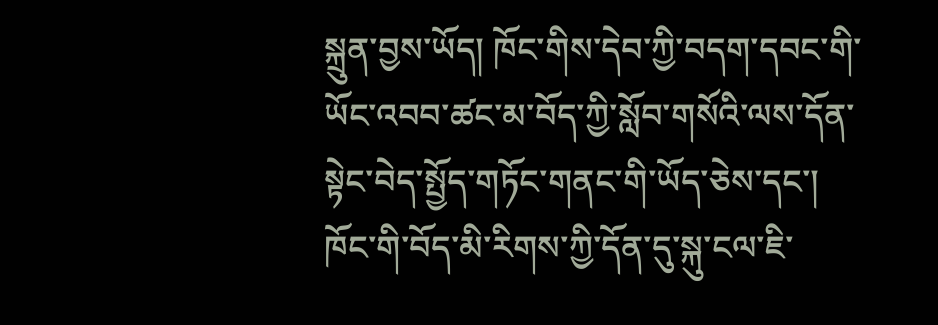སྐྲུན་བྱས་ཡོད། ཁོང་གིས་དེབ་ཀྱི་བདག་དབང་གི་ཡོང་འབབ་ཚང་མ་བོད་ཀྱི་སློབ་གསོའི་ལས་དོན་སྟེང་བེད་སྤྱོད་གཏོང་གནང་གི་ཡོད་ཅེས་དང་། ཁོང་གི་བོད་མི་རིགས་ཀྱི་དོན་དུ་སྐུ་ངལ་ཇི་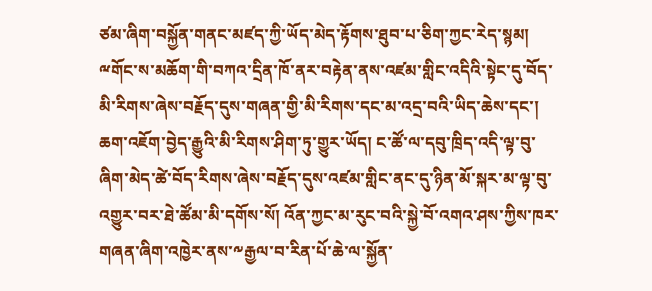ཙམ་ཞིག་བསྐྱོན་གནང་མཛད་ཀྱི་ཡོད་མེད་རྟོགས་ཐུབ་པ་ཅིག་ཀྱང་རེད་སྙམ།
ྋགོང་ས་མཆོག་གི་བཀའ་དྲིན་ཁོ་ནར་བརྟེན་ནས་འཛམ་གླིང་འདིའི་སྟེང་དུ་བོད་མི་རིགས་ཞེས་བརྗོད་དུས་གཞན་གྱི་མི་རིགས་དང་མ་འདྲ་བའི་ཡིད་ཆེས་དང་། ཆག་འཇོག་བྱེད་རྒྱུའི་མི་རིགས་ཤིག་ཏུ་གྱུར་ཡོད། ང་ཚོ་ལ་དབུ་ཁྲིད་འདི་ལྟ་བུ་ཞིག་མེད་ཚེ་བོད་རིགས་ཞེས་བརྗོད་དུས་འཛམ་གླིང་ནང་དུ་ཉིན་མོ་སྐར་མ་ལྟ་བུ་འགྱུར་བར་ཐེ་ཚོམ་མི་དགོས་སོ། འོན་ཀྱང་མ་རུང་བའི་སྐྱེ་བོ་འགའ་ཤས་ཀྱིས་ཁར་གཞན་ཞིག་འཁྱེར་ནས་༸རྒྱལ་བ་རིན་པོ་ཆེ་ལ་སྐྱོན་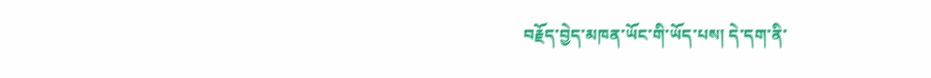བརྗོད་བྱེད་མཁན་ཡོང་གི་ཡོད་པས། དེ་དག་ནི་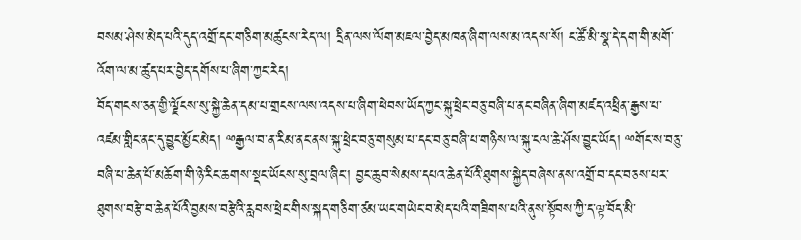བསམ་ཤེས་མེད་པའི་དུད་འགྲོ་དང་གཅིག་མཚུངས་རེད་ལ། དྲིན་ལས་ལོག་མཇལ་བྱེད་མཁན་ཞིག་ལས་མ་འདས་སོ། ང་ཚོ་མི་སྣ་དེ་དག་གི་མགོ་འོག་ལ་མ་ཚུད་པར་བྱེད་དགོས་པ་ཞིག་ཀྱང་རེད།
བོད་གངས་ཅན་གྱི་ལྗོངས་སུ་སྐྱེ་ཆེན་དམ་པ་གྲངས་ལས་འདས་པ་ཞིག་ཕེབས་ཡོད་ཀྱང་སྐུ་ཕྲེང་བཅུ་བཞི་པ་ནང་བཞིན་ཞིག་མཛད་འཕྲིན་རྒྱས་པ་འཛམ་གླིང་ནང་དུ་བྱུང་མྱོང་མེད། ྋརྒྱལ་བ་ན་རིམ་ནང་ནས་སྐུ་ཕྲེང་བཅུ་གསུམ་པ་དང་བཅུ་བཞི་པ་གཉིས་ལ་སྐུ་ངལ་ཆེ་ཤོས་བྱུང་ཡོད། ྋགོང་ས་བཅུ་བཞི་པ་ཆེན་པོ་མཆོག་གི་ཉེ་རིང་ཆགས་སྡང་ཡོངས་སུ་བྲལ་ཞིང་། བྱང་ཆུབ་སེམས་དཔའ་ཆེན་པོའི་ཐུགས་སྐྱེད་བཞེས་ནས་འགྲོ་བ་དང་བཅས་པར་ཐུགས་བརྩེ་བ་ཆེན་པོའི་བྱམས་བརྩེའི་རླབས་ཕྲེང་གིས་སྐད་གཅིག་ཙམ་ཡང་གཡེང་བ་མེད་པའི་གཟིགས་པའི་ནུས་སྟོབས་ཀྱི་ད་ལྟ་བོད་མི་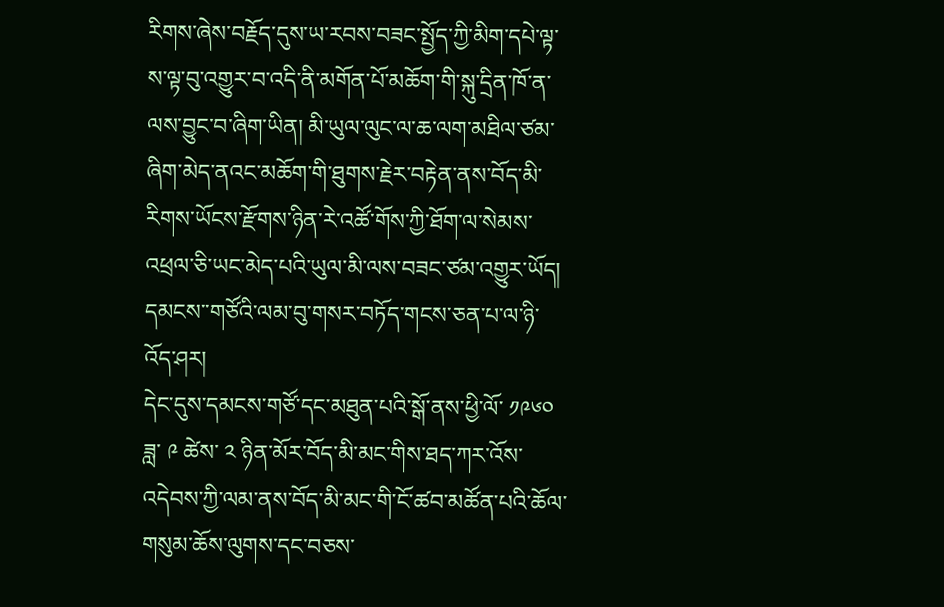རིགས་ཞེས་བརྗོད་དུས་ཡ་རབས་བཟང་སྤྱོད་ཀྱི་མིག་དཔེ་ལྟ་ས་ལྟ་བུ་འགྱུར་བ་འདི་ནི་མགོན་པོ་མཆོག་གི་སྐུ་དྲིན་ཁོ་ན་ལས་བྱུང་བ་ཞིག་ཡིན། མི་ཡུལ་ལུང་ལ་ཆ་ལག་མཐིལ་ཙམ་ཞིག་མེད་ནའང་མཆོག་གི་ཐུགས་རྗེར་བརྟེན་ནས་བོད་མི་རིགས་ཡོངས་རྫོགས་ཉིན་རེ་འཚོ་གོས་ཀྱི་ཐོག་ལ་སེམས་འཕྲལ་ཅི་ཡང་མེད་པའི་ཡུལ་མི་ལས་བཟང་ཙམ་འགྱུར་ཡོད།
དམངས་་གཙོའི་ལམ་བུ་གསར་བཏོད་གངས་ཅན་པ་ལ་ཉི་འོད་ཤར།
དེང་དུས་དམངས་གཙོ་དང་མཐུན་པའི་སྒོ་ནས་ཕྱི་ལོ་ ༡༩༦༠ ཟླ་ ༩ ཚེས་ ༢ ཉིན་མོར་བོད་མི་མང་གིས་ཐད་ཀར་འོས་འདེབས་ཀྱི་ལམ་ནས་བོད་མི་མང་གི་ངོ་ཚབ་མཚོན་པའི་ཆོལ་གསུམ་ཆོས་ལུགས་དང་བཅས་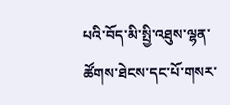པའི་བོད་མི་སྤྱི་འཐུས་ལྷན་ཚོགས་ཐེངས་དང་པོ་གསར་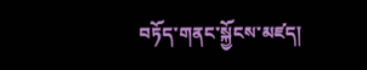བཏོད་གནང་སྐྱོངས་མཛད།